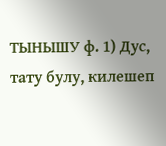ТЫНЫШУ ф. 1) Дус, тату булу, килешеп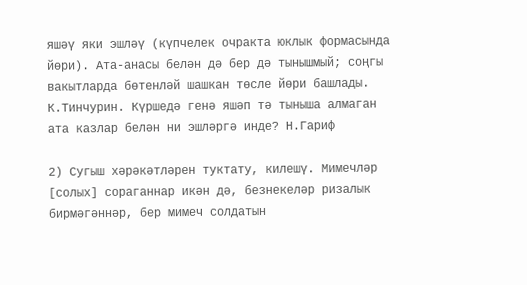яшәү яки эшләү (күпчелек очракта юклык формасында йөри). Ата-анасы белән дә бер дә тынышмый; соңгы вакытларда бөтенләй шашкан төсле йөри башлады. К.Тинчурин. Күршедә генә яшәп тә тыныша алмаган ата казлар белән ни эшләргә инде? Н.Гариф

2) Сугыш хәрәкәтләрен туктату, килешү. Мимечләр [солых] сораганнар икән дә, безнекеләр ризалык бирмәгәннәр, бер мимеч солдатын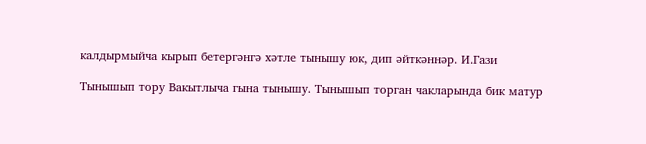калдырмыйча кырып бетергәнгә хәтле тынышу юк, дип әйткәннәр. И.Гази

Тынышып тору Вакытлыча гына тынышу. Тынышып торган чакларында бик матур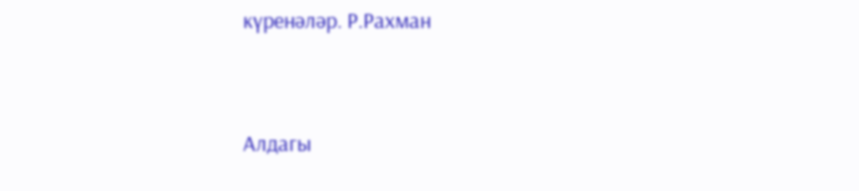күренәләр. Р.Рахман



Алдагы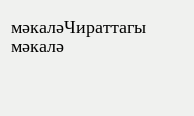мәкаләЧираттагы мәкалә